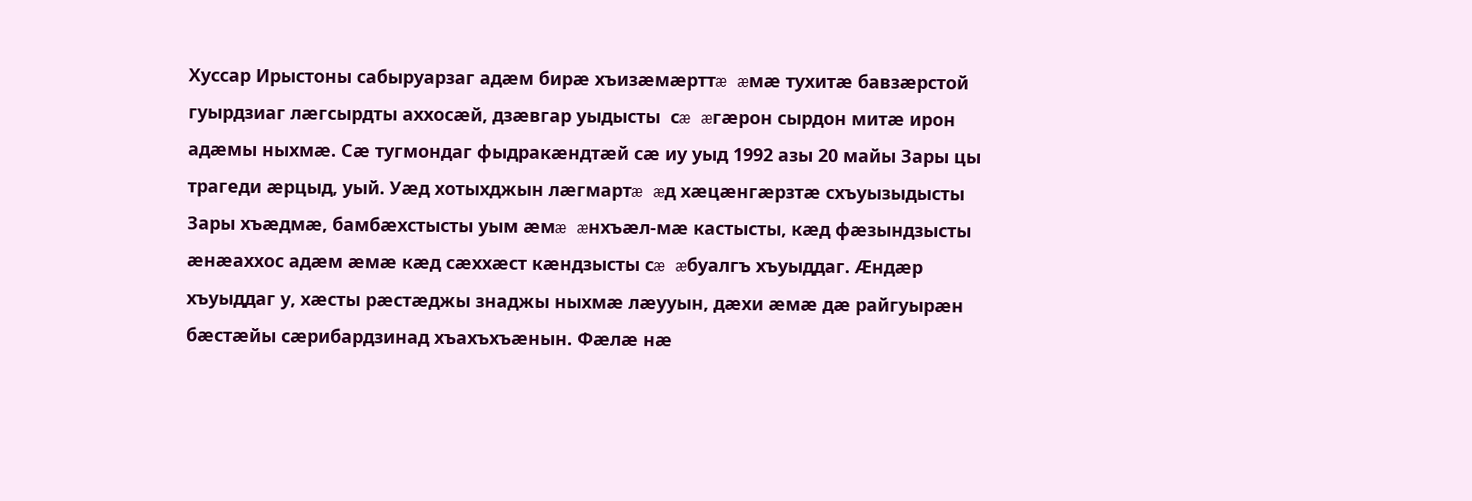Хуссар Ирыстоны сабыруарзаг адæм бирæ хъизæмæрттæ æмæ тухитæ бавзæрстой гуырдзиаг лæгсырдты аххосæй, дзæвгар уыдысты  сæ æгæрон сырдон митæ ирон адæмы ныхмæ. Сæ тугмондаг фыдракæндтæй сæ иу уыд 1992 азы 20 майы Зары цы трагеди æрцыд, уый. Уæд хотыхджын лæгмартæ æд хæцæнгæрзтæ схъуызыдысты Зары хъæдмæ, бамбæхстысты уым æмæ æнхъæл-мæ кастысты, кæд фæзындзысты æнæаххос адæм æмæ кæд сæххæст кæндзысты сæ æбуалгъ хъуыддаг. Æндæр хъуыддаг у, хæсты рæстæджы знаджы ныхмæ лæууын, дæхи æмæ дæ райгуырæн бæстæйы сæрибардзинад хъахъхъæнын. Фæлæ нæ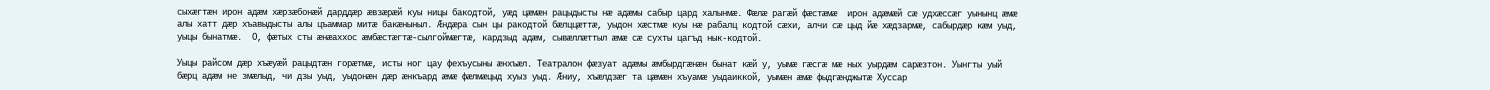сыхæгтæн ирон адæм хæрзæбонæй дарддæр æвзæрæй куы ницы бакодтой, уæд цæмæн рацыдысты нæ адæмы сабыр цард халынмæ. Фæлæ рагæй фæстæмæ  ирон адæмæй сæ удхæссæг уынынц æмæ алы хатт дæр хъавыдысты алы цъаммар митæ бакæныныл. Æндæра сын цы ракодтой бæлццæттæ, уыдон хæстмæ куы нæ рабалц кодтой сæхи, алчи сæ цыд йæ хæдзармæ, сабырдæр кæм уыд, уыцы бынатмæ.  О, фæтых сты æнæаххос æмбæстæгтæ-сылгоймæгтæ, кардзыд адæм, сывæллæттыл æмæ сæ сухты цагъд нык-кодтой.

Уыцы райсом дæр хъæуæй рацыдтæн горæтмæ, исты ног цау фехъусыны æнхъæл. Театралон фæзуат адæмы æмбырдгæнæн бынат кæй у, уымæ гæсгæ мæ ных уырдæм сарæзтон. Уынгты уый бæрц адæм не змæлыд, чи дзы уыд, уыдонæн дæр æнкъард æмæ фæлмæцыд хуыз уыд. Æниу, хъæлдзæг та цæмæн хъуамæ уыдаиккой, уымæн æмæ фыдгæнджытæ Хуссар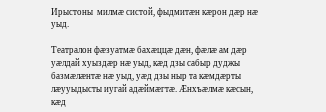Ирыстоны  милмæ систой, фыдмитæн кæрон дæр нæ уыд.

Театралон фæзуатмæ бахæццæ дæн, фæлæ ам дæр уæлдай хуыздæр нæ уыд, кæд дзы сабыр дуджы базмæлæнтæ нæ уыд, уæд дзы ныр та кæмдæрты  лæууыдысты иугай адæймæгтæ. Æнхъæлмæ кæсын, кæд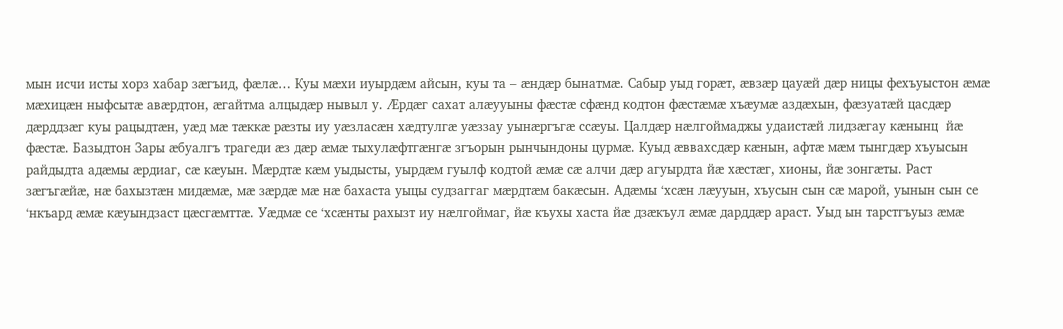мын исчи исты хорз хабар зæгъид, фæлæ… Куы мæхи иуырдæм айсын, куы та – æндæр бынатмæ. Сабыр уыд горæт, æвзæр цауæй дæр ницы фехъуыстон æмæ мæхицæн ныфсытæ авæрдтон, æгайтма алцыдæр нывыл у. Æрдæг сахат алæууыны фæстæ сфæнд кодтон фæстæмæ хъæумæ аздæхын, фæзуатæй цасдæр дæрддзæг куы рацыдтæн, уæд мæ тæккæ рæзты иу уæзласæн хæдтулгæ уæззау уынæргъгæ ссæуы. Цалдæр нæлгоймаджы удаистæй лидзæгау кæнынц  йæ фæстæ. Базыдтон Зары æбуалгъ трагеди æз дæр æмæ тыхулæфтгæнгæ згъорын рынчындоны цурмæ. Куыд æввахсдæр кæнын, афтæ мæм тынгдæр хъуысын райдыдта адæмы æрдиаг, сæ кæуын. Мæрдтæ кæм уыдысты, уырдæм гуылф кодтой æмæ сæ алчи дæр агуырдта йæ хæстæг, хионы, йæ зонгæты. Раст зæгъгæйæ, нæ бахызтæн мидæмæ, мæ зæрдæ мæ нæ бахаста уыцы судзаггаг мæрдтæм бакæсын. Адæмы ‘хсæн лæууын, хъусын сын сæ марой, уынын сын се ‘нкъард æмæ кæуындзаст цæсгæмттæ. Уæдмæ се ‘хсæнты рахызт иу нæлгоймаг, йæ къухы хаста йæ дзæкъул æмæ дарддæр араст. Уыд ын тарстгъуыз æмæ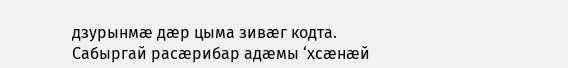дзурынмæ дæр цыма зивæг кодта. Сабыргай расæрибар адæмы ‘хсæнæй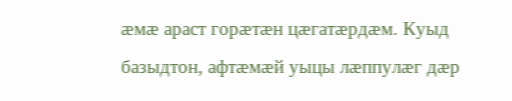æмæ араст горæтæн цæгатæрдæм. Куыд базыдтон, афтæмæй уыцы лæппулæг дæр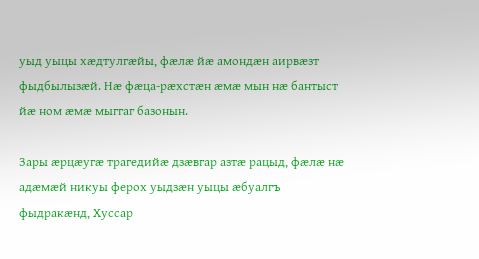уыд уыцы хæдтулгæйы, фæлæ йæ амондæн аирвæзт фыдбылызæй. Нæ фæца-рæхстæн æмæ мын нæ бантыст йæ ном æмæ мыггаг базонын.

Зары æрцæугæ трагедийæ дзæвгар азтæ рацыд, фæлæ нæ адæмæй никуы ферох уыдзæн уыцы æбуалгъ фыдракæнд, Хуссар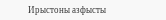Ирыстоны азфысты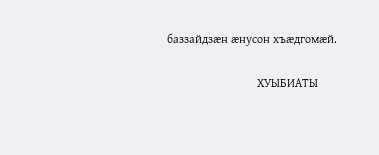баззайдзæн æнусон хъæдгомæй.

                              ХУЫБИАТЫ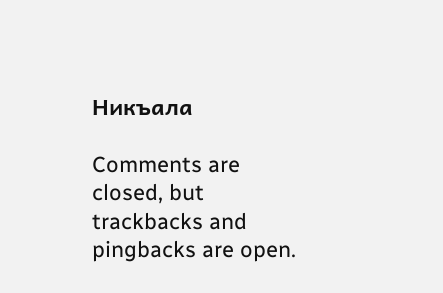Никъала

Comments are closed, but trackbacks and pingbacks are open.